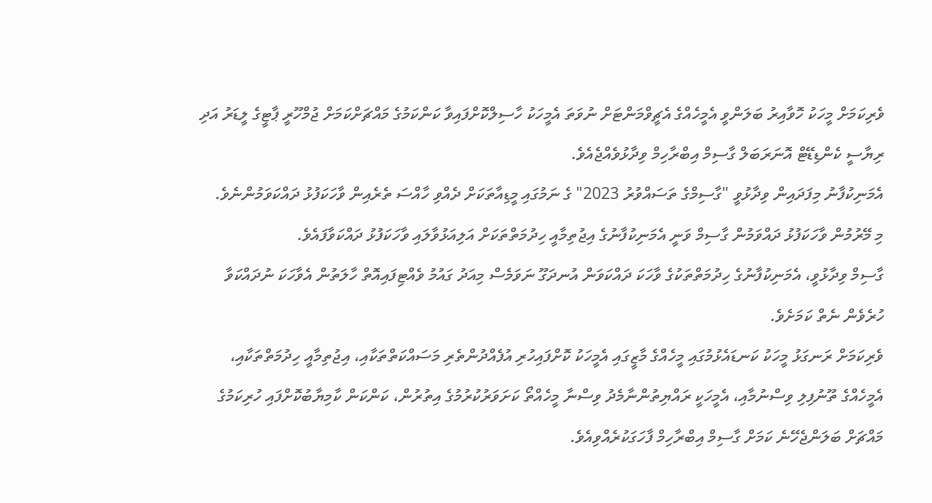ވެރިކަމަށް މީހަކު ހޮވާއިރު ބަލަންވީ އެމީހެއްގެ އެޗީވްމަންޓަށް ނުވަތަ އެމީހަކު ހާސިލްކޮށްފައިވާ ކަންކަމުގެ މައްޗަށްކަމަށް ޖުމްހޫރީ ޕާޓީގެ ލީޑަރު އަދި ރިޔާސީ ކެންޑިޑޭޓް އޮނަރަބަލް ގާސިމް އިބްރާހިމް ވިދާޅުވެއްޖެއެވެ.
އެމަނިކުފާނު މިފަދައިން ވިދާޅުވީ "ގާސިމްގެ ތަސައްވުރު 2023" ގެ ނަމުގައި މީޑިއާތަކަށް ދެއްވި ހާއްސަ ތެރެއިން ވާހަކަފުޅު ދައްކަވަމުންނެވެ.
މި މޭރުމުން ވާހަކަފުޅު ދައްވަމުން ގާސިމް ވަނީ އެމަނިކުފާނުގެ އިޖުތިމާއީ ހިދުމަތްތަކަށް އަލިއަޅުވާލައި ވާހަކަފުޅު ދައްކަވާފައެވެ.
ގާސިމް ވިދާޅުވީ، އެމަނިކުފާނުގެ ހިދުމަތްތަކުގެ ވާހަކަ ދައްކަވަން އުނދަގޫ ނަވަމެސް މިއަދު ގައުމު ވެއްޓިފައިއޮތް ހާލަތުން އެވާހަކަ ނުދައްކަވާ ހުރެވެން ނެތް ކަމަށެވެ.
ވެރިކަމަށް ރަނގަޅު މީހަކު ކަނޑައެޅުމުގައި މީހެއްގެ މާޒީގައި އެމީހަކު ކޮށްފައިހުރި އުފެއްދުންތެރި މަސައްކަތްތަކާއި، އިޖުތިމާއީ ހިދުމަތްތަކާއި، އެމީހެއްގެ ތޫނުފިލި ވިސްނުމާއި، އެމީހަކީ ރައްޔިތުންނާމެދު ވިސްނާ މީހެއްތޯ ކަށަވަރުކުރުމުގެ އިތުރުން، ކަންކަން ކާމިޔާބުކޮށްފައި ހުރިކަމުގެ މައްޗަށް ބަލަންޖެހޭނެ ކަމަށް ގާސިމް އިބްރާހިމް ފާހަގަކުރެއްވިއެވެ.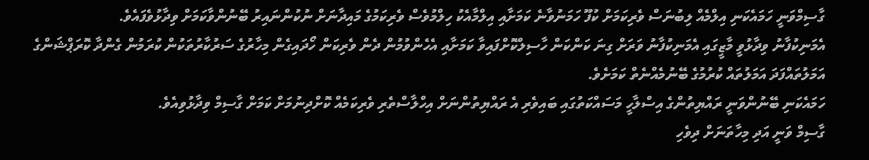ގާސިމްވަނީ ހަމައެކަނި އިލްމެއް ލިބުނަސް ވެރިކަމަށް ކުފޫ ހަމަނުވާނެ ކަމަށާއި އިލްމާއެކު ހިލްމުވެސް ވެރިކަމުގެ މައިދާނަށް ނުކުންނައިރު ބޭނުންވާކަމަށް ވިދާޅުވެފައެވެ.
އެމަނިކުފާނު ވިދާޅުވީ މާޒީގައި އެމަނިކުފާނު ވަރަށް ގިނަ ކަންކަން ހާސިލްކޮށްފައިވާ ކަމަށާއި އެހެންވުމުން ދެން ވެރިކަން ހޯދައިގެން މިހާރުގެ ސަރުކާރުތަކުން ކުރަމުން ގެންދާ ކޮރަޕްޝަންގެ އަމަލުތައްފަދަ އަމަލުތައް ކުރުމުގެ ބޭނުމެއްނެތް ކަމަށެވެ.
ހަމައެކަނި ބޭނުންވަނީ ރައްޔިތުންގެ އިސްލާހީ މަސައްކަތުގައި ބައިވެރި އެ ރައްޔިތުންނަށް އިހްލާސްތެރި ވެރިކަމެއް ކޮށްދިނުމަށް ކަމަށް ގާސިމް ވިދާޅުވިއެވެ.
ގާސިމް ވަނީ އަދި މިހާތަނަށް ދިވެހި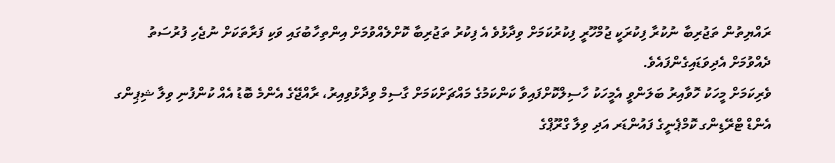ރައްޔިތުން ތަޖުރިބާ ނުކުރާ ފިކުރަކީ ޖުމްހޫރީ ފިކުރުކަމަށް ވިދާޅުވެ އެ ފިކުރު ތަޖުރިބާ ކޮށްލެއްވުމަށް އިންތިހާބުގައި ވަކި ފަރާތަކަށް ނުޖެހި ފުރުސަތު ދެއްވުމަށް އެދިވަޑައިގެންފައެވެ.
ވެރިކަމަށް މީހަކު ހޮވާއިރު ބަލަންވީ އެމީހަކު ހާސިލްކޮށްފައިވާ ކަންކަމުގެ މައްޗަށްކަމަށް ގާސިމް ވިދާޅުވިއިރު، ރާއްޖޭގެ އެންމެ ބޮޑު އެއް ކުންފުނި ވިލާ ޝިޕިންގ އެންޑް ޓްރޭޑިންގ ކޮމްޕެނީގެ ފައުންޑަރ އަދި ވިލާ ގްރޫޕްގެ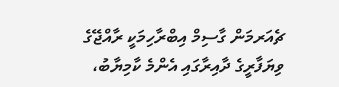ޗެއަރމަން ގާސިމް އިބްރާހިމަކީ ރާއްޖޭގެ ވިޔަފާރީގެ ދާއިރާގައި އެންމެ ކާމިޔާބު،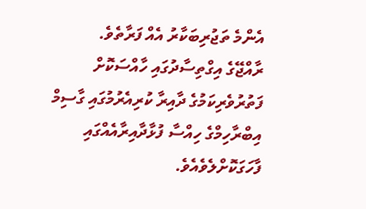އެންމެ ތަޖުރިބަކާރު އެއް ފަރާތެވެ.
ރާއްޖޭގެ އިގްތިސާދުގައި ހާއްސަކޮށް ފަތުރުވެރިކަމުގެ ދާއިރާ ކުރިއެރުމުގައި ގާސިމް އިބްރާހިމްގެ ހިއްސާ ފުޅާދާއިރާއެއްގައި ފާހަގަކޮށްލެވެއެވެ.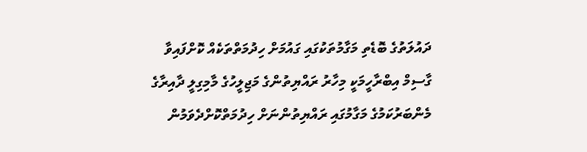ދައުލަތުގެ ބޮޑެތި މަގާމުތަކުގައި ގައުމަށް ހިދުމަތްތަކެއް ކޮށްފައިވާ ގާސިމް އިބްރާހީމަކީ މިހާރު ރައްޔިތުންގެ މަޖިލީހުގެ މާމިގިލީ ދާއިރާގެ މެންބަރުކަމުގެ މަގާމުގައި ރައްޔިތުންނަށް ހިދުމަތްކޮށްދެވަމުން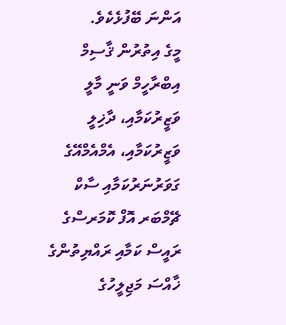އަންނަ ބޭފުޅެކެވެ.
މީގެ އިތުރުން ޤާސިމް އިބްރާހީމް ވަނީ މާލީ ވަޒީރުކަމާއި، ދާޚިލީ ވަޒީރުކަމާއި، އެމްއެމްއޭގެ ގަވަރުނަރުކަމާއި ސާކް ޗޭމްބަރ އޮފް ކޮމަރސްގެ ރައީސް ކަމާއި ރައްޔިތުންގެ ޚާއްސަ މަޖިލީހުގެ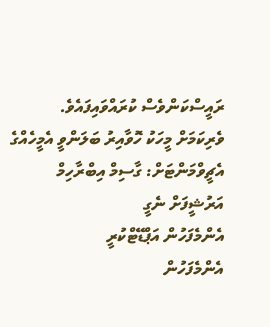ރައީސްކަންވެސް ކުރައްވައިފައެވެ.
ވެރިކަމަށް މީހަކު ހޮވާއިރު ބަލަންވީ އެމީހެއްގެ އެޗީވްމަންޓަށް: ގާސިމް އިބްރާހިމް
އަރުޝީފަށް ނެގީ
އެންމެފަހުން އަޕްޑޭޓްކުރީ
އެންމެފަހުން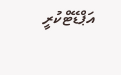އަޕްޑޭޓްކުރީ